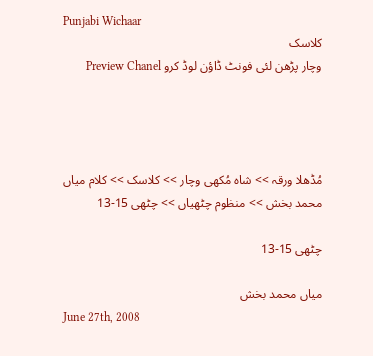Punjabi Wichaar
کلاسک
وچار پڑھن لئی فونٹ ڈاؤن لوڈ کرو Preview Chanel




مُڈھلا ورقہ >> شاہ مُکھی وچار >> کلاسک >> کلام میاں محمد بخش >> منظوم چٹھیاں >> چٹھی 15-13

چٹھی 15-13

میاں محمد بخش
June 27th, 2008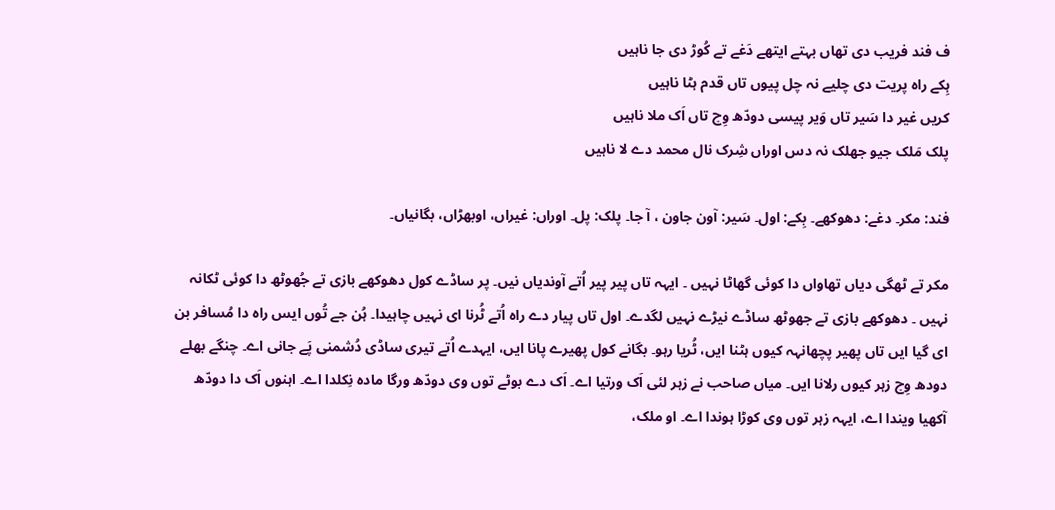ف فند فریب دی تھاں بہتے ایتھے دَغے تے کُوڑ دی جا ناہیں
ہِکے راہ پریت دی چلیے نہ چل پیوں تاں قدم ہٹا ناہیں
کریں غیر دا سَیر تاں وَیر پیسی دودّھ وِچ تاں اَک ملا ناہیں
پلک مَلک جیو جھلک نہ دس اوراں شِرک نال محمد دے لا ناہیں

فند: مکر۔ دغے: دھوکھے۔ بِکے: اول۔ سَیر: آون جاون ، آ جا۔ پلک: پل۔ اوراں: غیراں، اوبھڑاں، بگانیاں۔

مکر تے ٹھگی دیاں تھاواں دا کوئی گھاٹا نہیں ۔ ایہہ تاں پیر پیر اُتے آوندیاں نیں۔ پر ساڈے کول دھوکھے بازی تے جُھوٹھ دا کوئی ٹکانہ نہیں ۔ دھوکھے بازی تے جھوٹھ ساڈے نیڑے نہیں لگدے۔ اول تاں پیار دے راہ اُتے ٹُرنا ای نہیں چاہیدا۔ ہُن جے تُوں ایس راہ دا مُسافر بن ای گیا ایں تاں پھیر پچھانہہ کیوں ہٹنا ایں، ٹُریا رہو۔ بگانے کول پھیرے پانا ایں، ایہدے اُتے تیری ساڈی دُشمنی پَے جانی اے۔ چنگے بھلے دودھ وِچ زہر کیوں رلانا ایں۔ میاں صاحب نے زہر لئی اَک ورتیا اے۔ اَک دے بوٹے توں وی دودّھ ورگا مادہ نِکلدا اے۔ اہنوں اَک دا دودّھ آکھیا ویندا اے، ایہہ زہر توں وی کوڑا ہوندا اے۔ او ملک،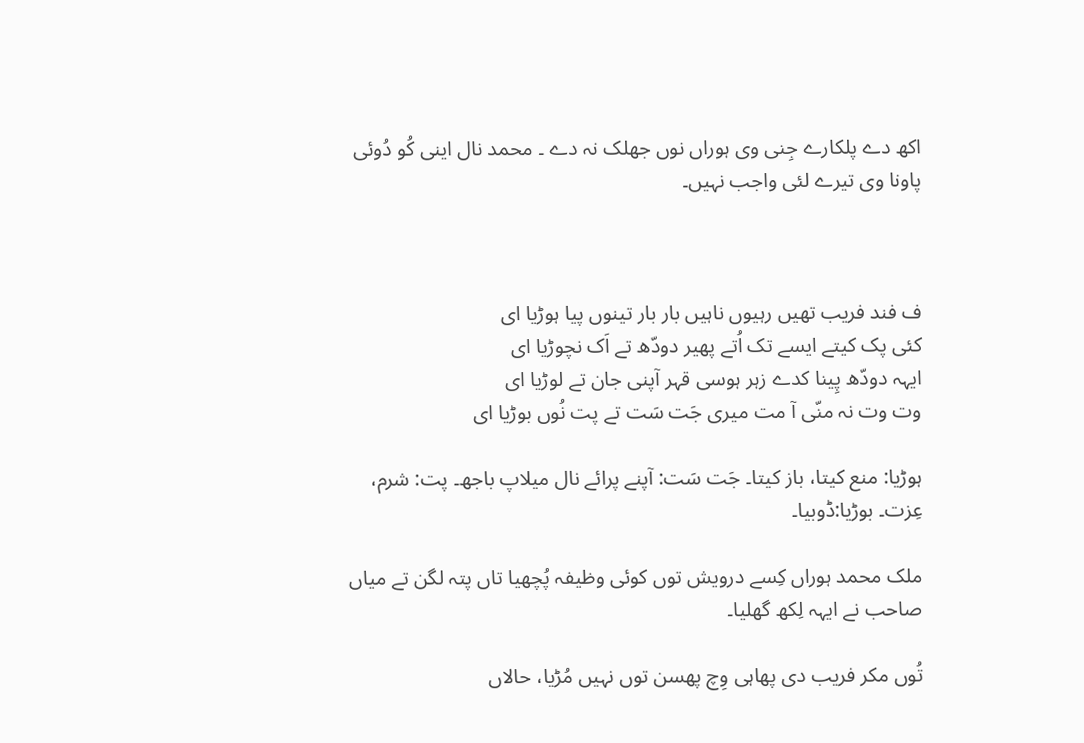اکھ دے پلکارے جِنی وی ہوراں نوں جھلک نہ دے ۔ محمد نال اینی کُو دُوئی پاونا وی تیرے لئی واجب نہیں۔



ف فند فریب تھیں رہیوں ناہیں بار بار تینوں پیا ہوڑیا ای
کئی پک کیتے ایسے تک اُتے پھیر دودّھ تے اَک نچوڑیا ای
ایہہ دودّھ پِینا کدے زہر ہوسی قہر آپنی جان تے لوڑیا ای
وت وت نہ منّی آ مت میری جَت سَت تے پت نُوں بوڑیا ای

ہوڑیا: منع کیتا، باز کیتا۔ جَت سَت: آپنے پرائے نال میلاپ باجھ۔ پت: شرم، عِزت۔ بوڑیا:ڈوبیا۔

ملک محمد ہوراں کِسے درویش توں کوئی وظیفہ پُچھیا تاں پتہ لگن تے میاں صاحب نے ایہہ لِکھ گھلیا۔

تُوں مکر فریب دی پھاہی وِچ پھسن توں نہیں مُڑیا، حالاں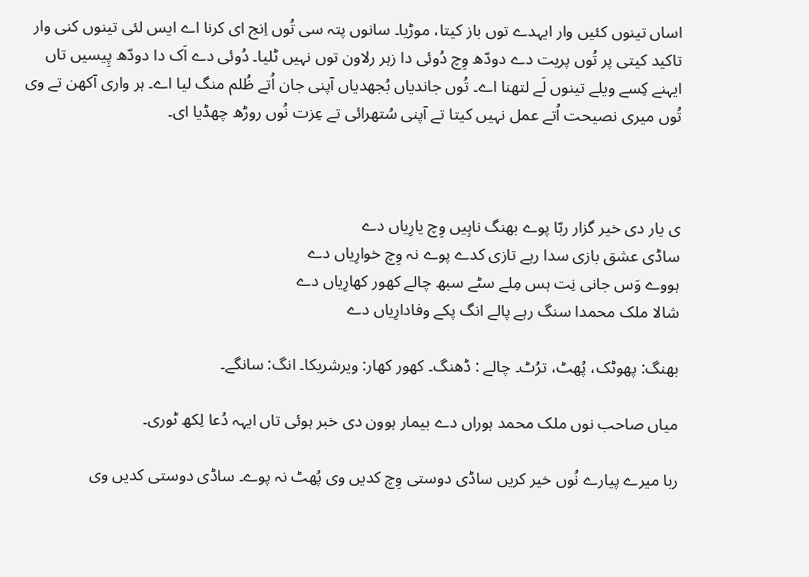اساں تینوں کئیں وار ایہدے توں باز کیتا، موڑیا۔ سانوں پتہ سی تُوں اِنج ای کرنا اے ایس لئی تینوں کنی وار تاکید کیتی پر تُوں پریت دے دودّھ وِچ دُوئی دا زہر رلاون توں نہیں ٹلیا۔ دُوئی دے اَک دا دودّھ پِیسیں تاں ایہنے کِسے ویلے تینوں لَے لتھنا اے۔ تُوں جاندیاں بُجھدیاں آپنی جان اُتے ظُلم منگ لیا اے۔ ہر واری آکھن تے وی تُوں میری نصیحت اُتے عمل نہیں کیتا تے آپنی سُتھرائی تے عِزت نُوں روڑھ چھڈیا ای۔



ی یار دی خیر گزار ربّا پوے بھنگ ناہِیں وِچ یارِیاں دے
ساڈی عشق بازی سدا رہے تازی کدے پوے نہ وِچ خوارِیاں دے
ہووے وَس جانی نِت ہس مِلے سٹے سبھ چالے کھور کھارِیاں دے
شالا ملک محمدا سنگ رہے پالے انگ پکے وفادارِیاں دے

بھنگ: پھوٹک، پُھٹ، ترُٹ۔ چالے : ڈھنگ۔ کھور کھار: ویرشریکا۔ انگ: سانگے۔

میاں صاحب نوں ملک محمد ہوراں دے بیمار ہوون دی خبر ہوئی تاں ایہہ دُعا لِکھ ٹوری۔

ربا میرے پیارے نُوں خیر کریں ساڈی دوستی وِچ کدیں وی پُھٹ نہ پوے۔ ساڈی دوستی کدیں وی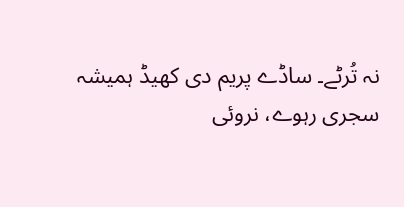نہ تُرٹے۔ ساڈے پریم دی کھیڈ ہمیشہ سجری رہوے، نروئی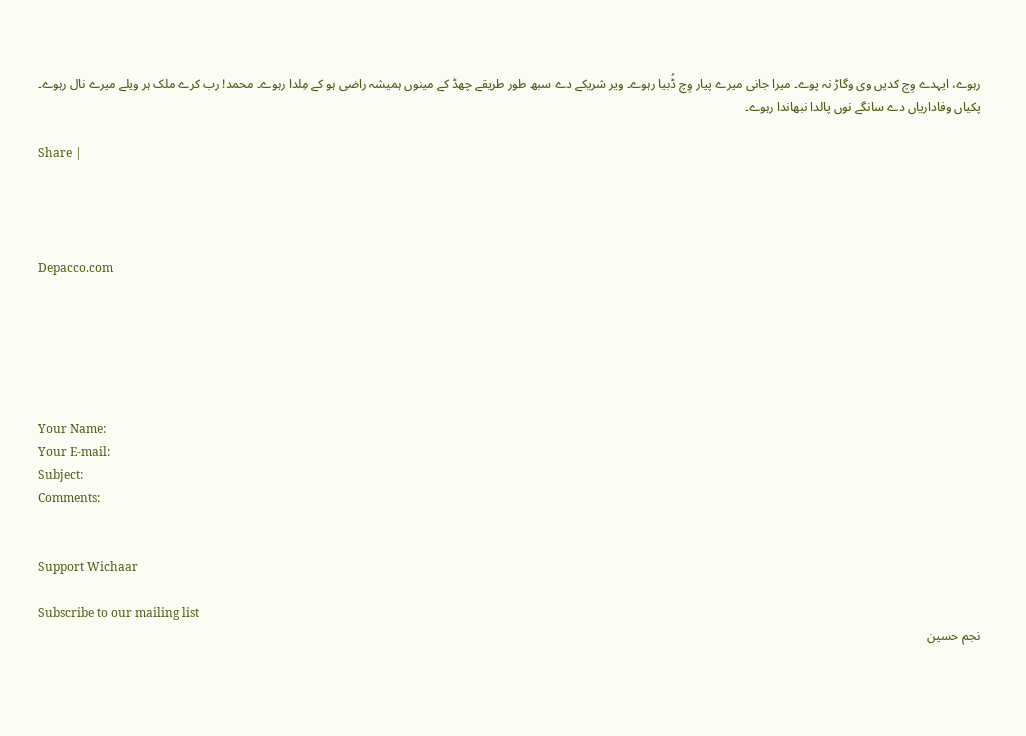رہوے، ایہدے وِچ کدیں وی وگاڑ نہ پوے۔ میرا جانی میرے پیار وِچ ڈُبیا رہوے۔ ویر شریکے دے سبھ طور طریقے چھڈ کے مینوں ہمیشہ راضی ہو کے مِلدا رہوے۔ محمد! رب کرے ملک ہر ویلے میرے نال رہوے۔ پکیاں وفاداریاں دے سانگے نوں پالدا نبھاندا رہوے۔

Share |




Depacco.com






Your Name:
Your E-mail:
Subject:
Comments:


Support Wichaar

Subscribe to our mailing list
نجم حسین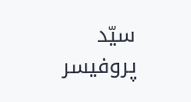سیّد
پروفیسر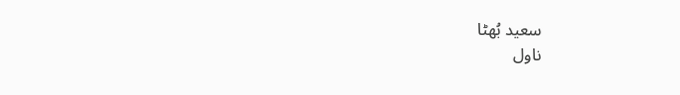سعید بُھٹا
ناول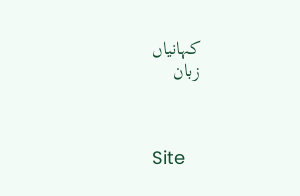کہانیاں
زبان



Site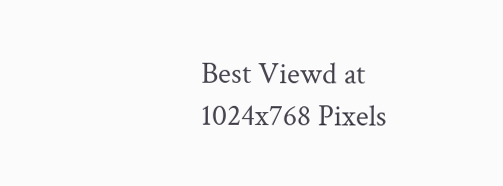Best Viewd at 1024x768 Pixels